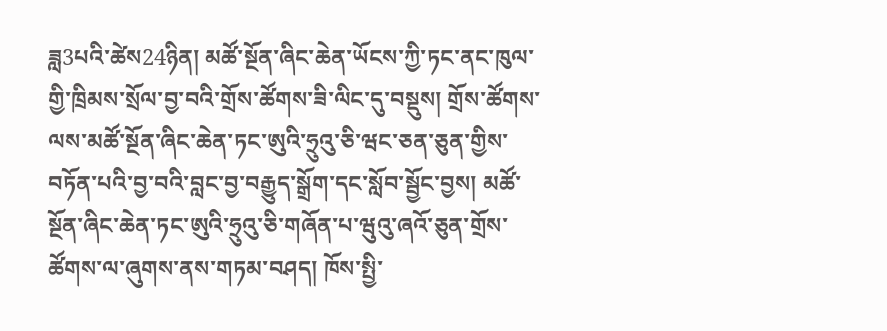ཟླ3པའི་ཚེས24ཉིན། མཚོ་སྔོན་ཞིང་ཆེན་ཡོངས་ཀྱི་ཏང་ནང་ཁུལ་གྱི་ཁྲིམས་སྲོལ་བྱ་བའི་གྲོས་ཚོགས་ཟི་ལིང་དུ་བསྡུས། གྲོས་ཚོགས་ལས་མཚོ་སྔོན་ཞིང་ཆེན་ཏང་ཨུའི་ཧྲུའུ་ཅི་ཝང་ཅན་ཅུན་གྱིས་བཏོན་པའི་བྱ་བའི་བླང་བྱ་བརྒྱུད་སྒྲོག་དང་སློབ་སྦྱོང་བྱས། མཚོ་སྔོན་ཞིང་ཆེན་ཏང་ཨུའི་ཧྲུའུ་ཅི་གཞོན་པ་ཝུའུ་ཞའོ་ཅུན་གྲོས་ཚོགས་ལ་ཞུགས་ནས་གཏམ་བཤད། ཁོས་སྤྱི་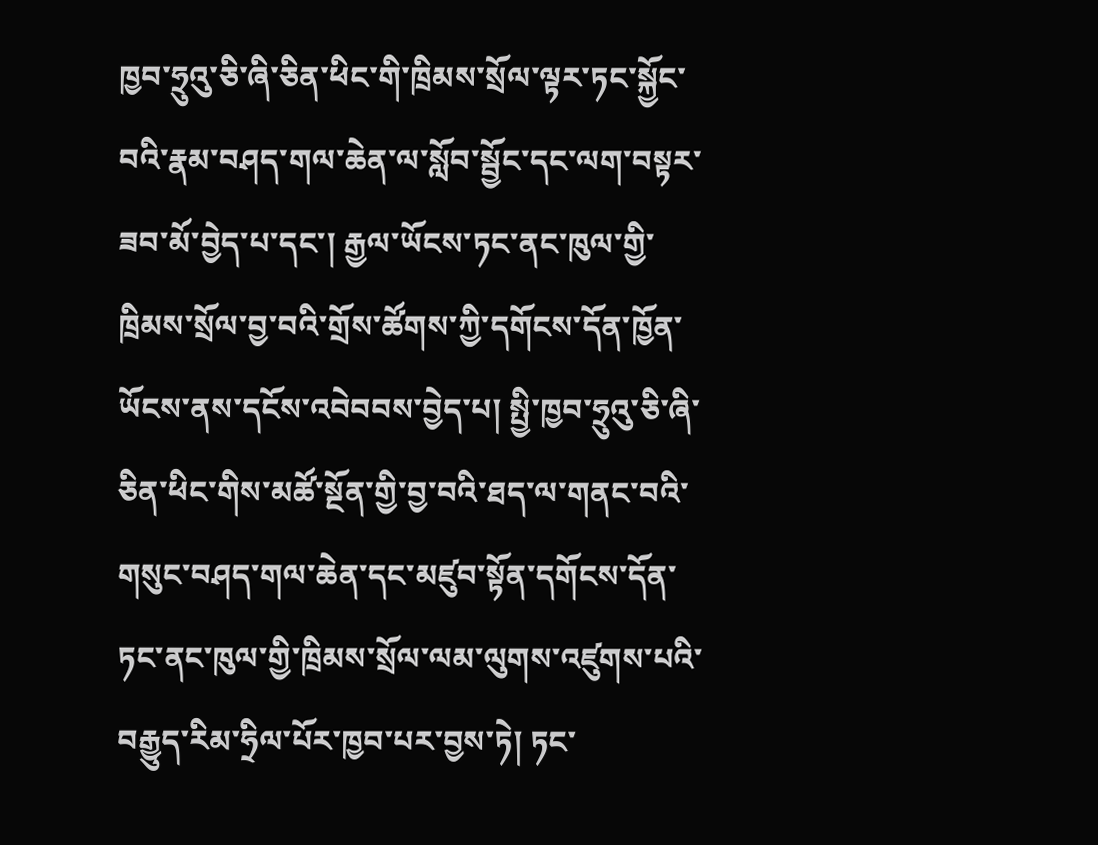ཁྱབ་ཧྲུའུ་ཅི་ཞི་ཅིན་ཕིང་གི་ཁྲིམས་སྲོལ་ལྟར་ཏང་སྐྱོང་བའི་རྣམ་བཤད་གལ་ཆེན་ལ་སློབ་སྦྱོང་དང་ལག་བསྟར་ཟབ་མོ་བྱེད་པ་དང་། རྒྱལ་ཡོངས་ཏང་ནང་ཁུལ་གྱི་ཁྲིམས་སྲོལ་བྱ་བའི་གྲོས་ཚོགས་ཀྱི་དགོངས་དོན་ཁྱོན་ཡོངས་ནས་དངོས་འབེབབས་བྱེད་པ། སྤྱི་ཁྱབ་ཧྲུའུ་ཅི་ཞི་ཅིན་ཕིང་གིས་མཚོ་སྔོན་གྱི་བྱ་བའི་ཐད་ལ་གནང་བའི་གསུང་བཤད་གལ་ཆེན་དང་མཛུབ་སྟོན་དགོངས་དོན་ཏང་ནང་ཁུལ་གྱི་ཁྲིམས་སྲོལ་ལམ་ལུགས་འཛུགས་པའི་བརྒྱུད་རིམ་ཧྲིལ་པོར་ཁྱབ་པར་བྱས་ཏེ། ཏང་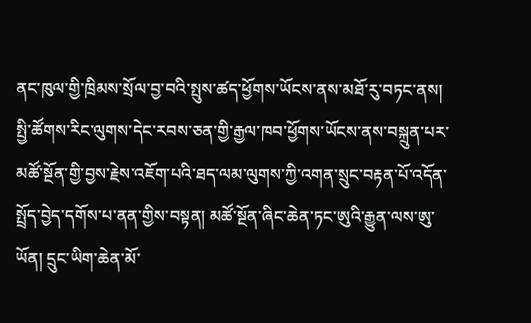ནང་ཁུལ་གྱི་ཁྲིམས་སྲོལ་བྱ་བའི་སྤུས་ཚད་ཕྱོགས་ཡོངས་ནས་མཐོ་རུ་བཏང་ནས། སྤྱི་ཚོགས་རིང་ལུགས་དེང་རབས་ཅན་གྱི་རྒྱལ་ཁབ་ཕྱོགས་ཡོངས་ནས་བསྐྲུན་པར་མཚོ་སྔོན་གྱི་བྱས་རྗེས་འཇོག་པའི་ཐད་ལམ་ལུགས་ཀྱི་འགན་སྲུང་བརྟན་པོ་འདོན་སྤྲོད་བྱེད་དགོས་པ་ནན་གྱིས་བསྟན། མཚོ་སྔོན་ཞིང་ཆེན་ཏང་ཨུའི་རྒྱུན་ལས་ཨུ་ཡོན། དྲུང་ཡིག་ཆེན་མོ་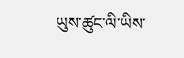ཡུས་ཚུང་ལི་ཡིས་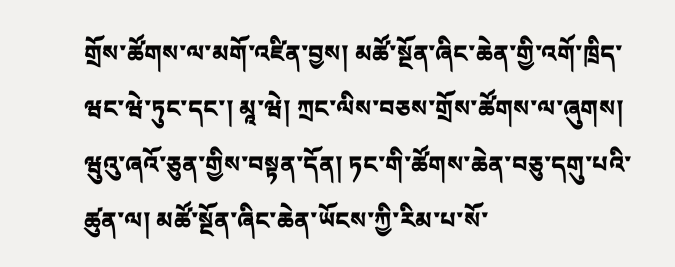གྲོས་ཚོགས་ལ་མགོ་འཛིན་བྱས། མཚོ་སྔོན་ཞིང་ཆེན་གྱི་འགོ་ཁྲིད་ཝང་ཝེ་ཏུང་དང་། མཱ་ཝེ། ཀྲང་ལིས་བཅས་གྲོས་ཚོགས་ལ་ཞུགས།
ཝུའུ་ཞའོ་ཅུན་གྱིས་བསྟན་དོན། ཏང་གི་ཚོགས་ཆེན་བཅུ་དགུ་པའི་ཚུན་ལ། མཚོ་སྔོན་ཞིང་ཆེན་ཡོངས་ཀྱི་རིམ་པ་སོ་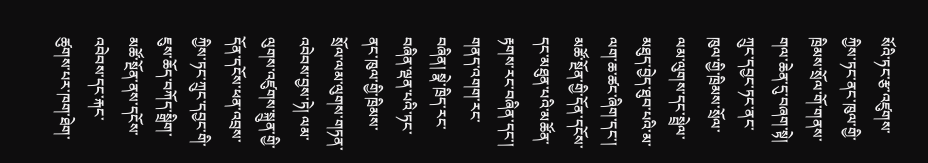སོའི་ཏང་རྩ་འཛུགས་ཀྱིས་ཏང་ནང་ཁུལ་གྱི་ཁྲིམས་སྲོལ་གོ་གནས་གལ་ཆེན་དུ་བཞག་སྟེ། ཀྲུང་དབྱང་ཏང་ནང་ཁུལ་གྱི་ཁྲིམས་སྲོལ་ལམ་ལུགས་དང་སྦྲེལ་མཐུད་བྱེད་ཐུབ་པའི་མ་ལག་ཆ་ཚང་ཞིག་དང་། མཚོ་སྔོན་གྱི་དོན་དངོས་དང་མཐུན་པའི་མཚོན་རྟགས་རང་བཞིན་དང་། གནད་འགག་རང་བཞིན། སྣེ་ཁྲིད་རང་བཞིན་ལྡན་པའི་ཏང་ནང་ཁུལ་གྱི་ཁྲིམས་སྲོལ་ལམ་ལུགས་གཏན་འབེབས་བྱས་ཏེ། ལམ་ལུགས་འཛུགས་སྐྲུན་གྱི་དོན་དངོས་ཕན་འབྲས་ཀྱིས་ཏང་ཀྲུང་དབྱང་གི་ཇུས་ཆོད་བཀོད་སྒྲིག་མཚོ་སྔོན་ནས་དངོས་འབེབས་དང་རྐང་ཚུགས་པར་ཁག་ཐེག་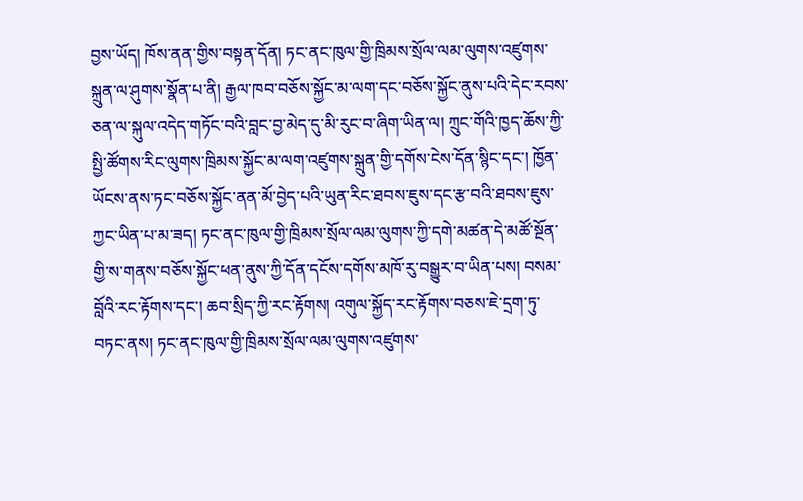བྱས་ཡོད། ཁོས་ནན་གྱིས་བསྟན་དོན། ཏང་ནང་ཁུལ་གྱི་ཁྲིམས་སྲོལ་ལམ་ལུགས་འཛུགས་སྐྲུན་ལ་ཤུགས་སྣོན་པ་ནི། རྒྱལ་ཁབ་བཅོས་སྐྱོང་མ་ལག་དང་བཅོས་སྐྱོང་ནུས་པའི་དེང་རབས་ཅན་ལ་སྐུལ་འདེད་གཏོང་བའི་བླང་བྱ་མེད་དུ་མི་རུང་བ་ཞིག་ཡིན་ལ། ཀྲུང་གོའི་ཁྱད་ཆོས་ཀྱི་སྤྱི་ཚོགས་རིང་ལུགས་ཁྲིམས་སྐྱོང་མ་ལག་འཛུགས་སྐྲུན་གྱི་དགོས་ངེས་དོན་སྙིང་དང་། ཁྱོན་ཡོངས་ནས་ཏང་བཅོས་སྐྱོང་ནན་མོ་བྱེད་པའི་ཡུན་རིང་ཐབས་ཇུས་དང་རྩ་བའི་ཐབས་ཇུས་ཀྱང་ཡིན་པ་མ་ཟད། ཏང་ནང་ཁུལ་གྱི་ཁྲིམས་སྲོལ་ལམ་ལུགས་ཀྱི་དགེ་མཚན་དེ་མཚོ་སྔོན་གྱི་ས་གནས་བཅོས་སྐྱོང་ཕན་ནུས་ཀྱི་དོན་དངོས་དགོས་མཁོ་རུ་བསྒྱུར་བ་ཡིན་པས། བསམ་བློའི་རང་རྟོགས་དང་། ཆབ་སྲིད་ཀྱི་རང་རྟོགས། འགུལ་སྐྱོད་རང་རྟོགས་བཅས་ཇེ་དྲག་ཏུ་བཏང་ནས། ཏང་ནང་ཁུལ་གྱི་ཁྲིམས་སྲོལ་ལམ་ལུགས་འཛུགས་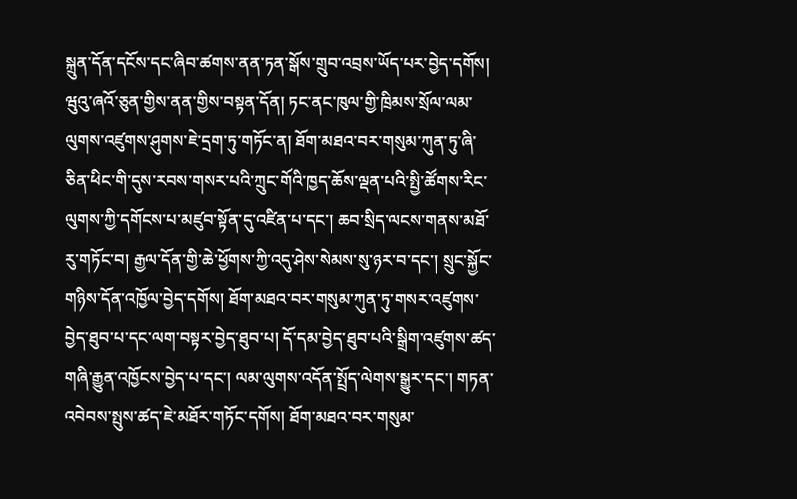སྐྲུན་དོན་དངོས་དང་ཞིབ་ཚགས་ནན་ཏན་སྒོས་གྲུབ་འབྲས་ཡོད་པར་བྱེད་དགོས།
ཝུའུ་ཞའོ་ཅུན་གྱིས་ནན་གྱིས་བསྟན་དོན། ཏང་ནང་ཁུལ་གྱི་ཁྲིམས་སྲོལ་ལམ་ལུགས་འཛུགས་ཤུགས་ཇེ་དྲག་ཏུ་གཏོང་ན། ཐོག་མཐའ་བར་གསུམ་ཀུན་ཏུ་ཞི་ཅིན་ཕིང་གི་དུས་རབས་གསར་པའི་ཀྲུང་གོའི་ཁྱད་ཆོས་ལྡན་པའི་སྤྱི་ཚོགས་རིང་ལུགས་ཀྱི་དགོངས་པ་མཛུབ་སྟོན་དུ་འཛིན་པ་དང་། ཆབ་སྲིད་ལངས་གནས་མཐོ་རུ་གཏོང་བ། རྒྱལ་དོན་གྱི་ཆེ་ཕྱོགས་ཀྱི་འདུ་ཤེས་སེམས་སུ་ཉར་བ་དང་། སྲུང་སྐྱོང་གཉིས་དོན་འཁྱོལ་བྱེད་དགོས། ཐོག་མཐའ་བར་གསུམ་ཀུན་ཏུ་གསར་འཛུགས་བྱེད་ཐུབ་པ་དང་ལག་བསྟར་བྱེད་ཐུབ་པ། དོ་དམ་བྱེད་ཐུབ་པའི་སྒྲིག་འཛུགས་ཚད་གཞི་རྒྱུན་འཁྱོངས་བྱེད་པ་དང་། ལམ་ལུགས་འདོན་སྤྲོད་ལེགས་སྒྱུར་དང་། གཏན་འབེབས་སྤུས་ཚད་ཇེ་མཐོར་གཏོང་དགོས། ཐོག་མཐའ་བར་གསུམ་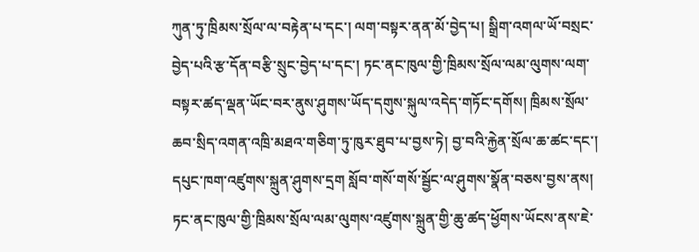ཀུན་ཏུ་ཁྲིམས་སྲོལ་ལ་བརྟེན་པ་དང་། ལག་བསྟར་ནན་མོ་བྱེད་པ། སྒྲིག་འགལ་ཡོ་བསྲང་བྱེད་པའི་རྩ་དོན་བརྩི་སྲུང་བྱེད་པ་དང་། ཏང་ནང་ཁུལ་གྱི་ཁྲིམས་སྲོལ་ལམ་ལུགས་ལག་བསྟར་ཚད་ལྡན་ཡོང་བར་ནུས་ཤུགས་ཡོད་དགུས་སྐུལ་འདེད་གཏོང་དགོས། ཁྲིམས་སྲོལ་ཆབ་སྲིད་འགན་འཁྲི་མཐའ་གཅིག་ཏུ་ཁུར་ཐུབ་པ་བྱས་ཏེ། བྱ་བའི་རྐྱེན་སྲོལ་ཆ་ཚང་དང་། དཔུང་ཁག་འཛུགས་སྐྲུན་ཤུགས་དྲག སློབ་གསོ་གསོ་སྦྱོང་ལ་ཤུགས་སྣོན་བཅས་བྱས་ནས། ཏང་ནང་ཁུལ་གྱི་ཁྲིམས་སྲོལ་ལམ་ལུགས་འཛུགས་སྐྲུན་གྱི་ཆུ་ཚད་ཕྱོགས་ཡོངས་ནས་ཇེ་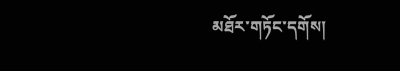མཐོར་གཏོང་དགོས།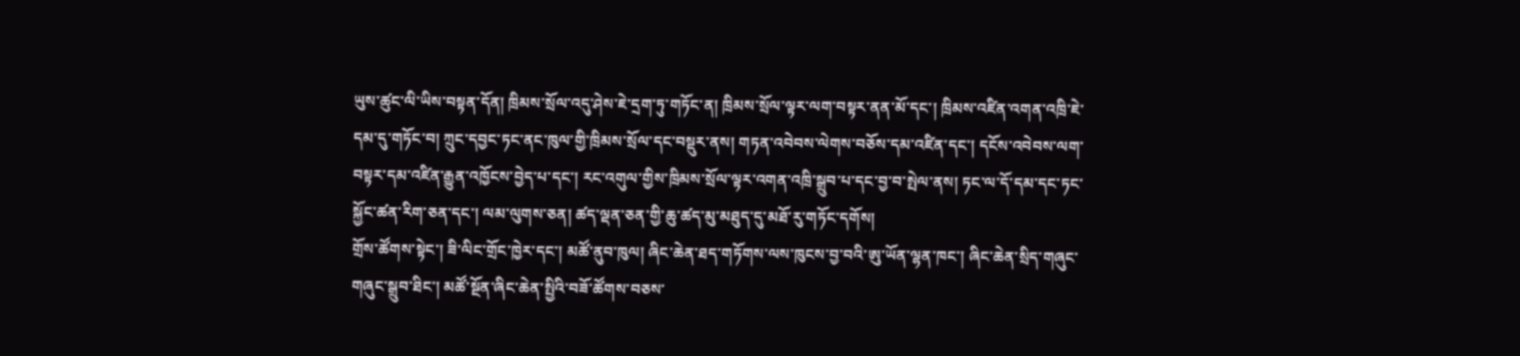ཡུས་ཚུང་ལི་ཡིས་བསྟན་དོན། ཁྲིམས་སྲོལ་འདུ་ཤེས་ཇེ་དྲག་ཏུ་གཏོང་ན། ཁྲིམས་སྲོལ་ལྟར་ལག་བསྟར་ནན་མོ་དང་། ཁྲིམས་འཛིན་འགན་འཁྲི་ཇེ་དམ་དུ་གཏོང་བ། ཀྲུང་དབྱང་ཏང་ནང་ཁུལ་གྱི་ཁྲིམས་སྲོལ་དང་བསྡུར་ནས། གཏན་འབེབས་ལེགས་བཅོས་དམ་འཛིན་དང་། དངོས་འབེབས་ལག་བསྟར་དམ་འཛིན་རྒྱུན་འཁྱོངས་བྱེད་པ་དང་། རང་འགུལ་གྱིས་ཁྲིམས་སྲོལ་ལྟར་འགན་འཁྲི་སྒྲུབ་པ་དང་བྱ་བ་སྤེལ་ནས། ཏང་ལ་དོ་དམ་དང་ཏང་སྐྱོང་ཚན་རིག་ཅན་དང་། ལམ་ལུགས་ཅན། ཚད་ལྡན་ཅན་གྱི་ཆུ་ཚད་མུ་མཐུད་དུ་མཐོ་རུ་གཏོང་དགོས།
གྲོས་ཚོགས་སྟེང་། ཟི་ལིང་གྲོང་ཁྱེར་དང་། མཚོ་ནུབ་ཁུལ། ཞིང་ཆེན་ཐད་གཏོགས་ལས་ཁུངས་བྱ་བའི་ཨུ་ཡོན་ལྷན་ཁང་། ཞིང་ཆེན་སྲིད་གཞུང་གཞུང་སྒྲུབ་ཐིང་། མཚོ་སྔོན་ཞིང་ཆེན་སྤྱིའི་བཟོ་ཚོགས་བཅས་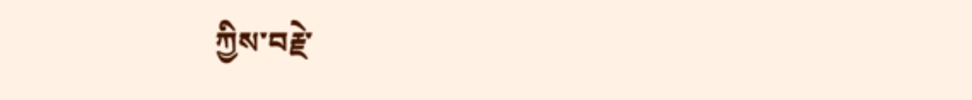ཀྱིས་བརྗེ་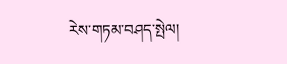རེས་གཏམ་བཤད་སྤེལ།